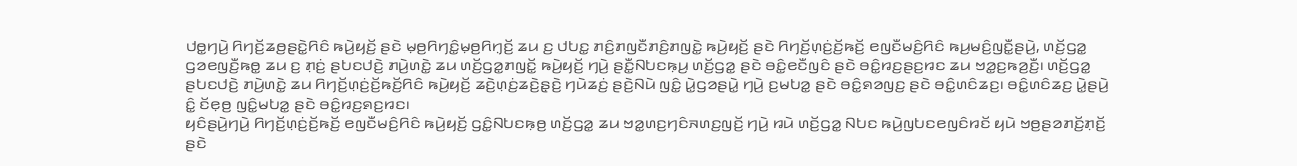ꤓꤥ꤭ꤚꤣꤧ꤬ ꤖꤚꤢꤩ꤬ꤘꤥ꤬ꤔꤢꤧ꤭ꤖꤢꤨ ꤒꤣꤧ꤬ꤟꤢꤩ꤬ ꤔꤢꤧ ꤗ꤫ꤥ꤬ꤖꤚꤢꤨ꤭ꤗ꤫ꤥ꤬ꤖꤚ꤫ꤢꤩ꤬ ꤘꤣ ꤢ꤬ ꤓꤝꤢ꤭ ꤊꤢꤨ꤬ꤊꤜꤢꤪꤊꤢꤨ꤬ꤊꤜꤢꤧ꤭ ꤒꤣꤧ꤬ꤟꤢꤩ꤬ ꤔꤢꤧ ꤖꤚꤢꤩ꤬ꤛ꤫ꤢꤦ꤬ꤢꤩ꤬ꤒꤢꤩ꤬ ꤕꤜꤢꤪꤗꤢꤨ꤬ꤖꤢꤨ ꤒꤣ꤬ꤗꤢꤨ꤬ꤜꤢꤪ꤭ꤔꤣꤧ꤬, ꤛꤢꤩ꤬ꤞꤤ꤭ ꤞꤤꤕꤜꤢꤪ꤬ꤒꤥ꤭ ꤘꤣ ꤢ꤬ ꤊ꤫ꤢꤦ꤬ ꤔꤝꤢꤓꤢꤧ꤬ ꤊꤣꤧ꤬ꤛꤢꤧ꤭ ꤘꤣ ꤛꤢꤩ꤬ꤞꤤ꤭ꤊꤜꤢꤩ꤭ ꤒꤣꤧ꤬ꤟꤢꤩ꤬ ꤚꤣꤧ꤬ ꤔꤢꤪ꤭ꤡꤝꤢꤒ꤫ꤣ꤬ ꤛꤢꤩ꤬ꤞꤤ꤭ ꤔꤢꤧ ꤋꤢꤨ꤭ꤕꤢꤪꤜꤢꤨ ꤔꤢꤧ ꤋꤢꤨ꤭ꤙꤢ꤬ꤔꤢ꤬ꤙꤢ ꤘꤣ ꤠꤤ꤭ꤢ꤬ꤒꤤ꤬ꤢꤪ꤬꤯ ꤛꤢꤩ꤬ꤞꤤ꤭ ꤔꤝꤢꤓꤢꤧ꤬ ꤊꤣꤧ꤬ꤛꤢꤧ꤭ ꤘꤣ ꤖꤚꤢꤩ꤬ꤛ꤫ꤢꤦ꤬ꤢꤩ꤬ꤒꤢꤩ꤬ꤖꤢꤨ ꤒꤣꤧ꤬ꤟꤢꤩ꤬ ꤘꤢꤧ꤬ꤛ꤫ꤢꤦ꤬ꤘꤢꤧ꤬ꤔ꤫ꤢꤧ꤬ ꤚꤣꤧꤘꤢꤦ꤬ ꤔꤢꤧ꤬ꤡꤣꤧ ꤜꤢꤨ꤭ ꤣꤧ꤭ꤞꤤꤔꤣꤧ꤭ ꤚꤣꤧ꤬ ꤢ꤬ꤗꤝꤤ꤭ ꤔꤢꤧ ꤋꤢꤨ꤭ꤎꤤꤜꤢ꤬ ꤔꤢꤧ ꤋꤢꤨ꤭ꤛꤢꤨꤘꤢ꤬꤯ ꤋꤢꤨ꤭ꤛꤢꤨꤘꤢ꤬ ꤣꤧ꤭ꤔꤣꤧ꤬ ꤢꤨ꤭ ꤢꤩꤕ꤫ꤥ꤬ ꤜꤢꤨ꤭ꤗꤝꤤ꤭ ꤔꤢꤧ ꤋꤢꤨ꤭ꤙꤢ꤬ꤎꤢ꤬ꤙꤢ꤯
ꤟꤢꤨꤔꤣꤧ꤬ꤚꤣꤧ꤬ ꤖꤚꤢꤩ꤬ꤛ꤫ꤢꤦ꤬ꤢꤩ꤬ꤒꤢꤩ꤬ ꤕꤜꤢꤪꤗꤢꤨ꤬ꤖꤢꤨ ꤒꤣꤧ꤬ꤟꤢꤩ꤬ ꤞꤢꤨ꤭ꤡꤝꤢꤒ꤫ꤥ꤬ ꤛꤢꤩ꤬ꤞꤤ꤭ ꤘꤣ ꤠꤤ꤭ꤛꤢ꤬ꤚꤢꤨꤏꤛꤢ꤬ꤜꤢꤩ꤬ ꤚꤣꤧ꤬ ꤙꤣꤧ ꤛꤢꤩ꤬ꤞꤤ꤭ ꤡꤝꤢ ꤒꤣꤧ꤬ꤜꤝꤢꤕꤜꤢꤨꤙꤢꤩ ꤟꤣꤧ ꤠꤥ꤬ꤔꤤꤊꤢꤩ꤬ꤊ꤫ꤢꤩ꤬ ꤔꤢꤧ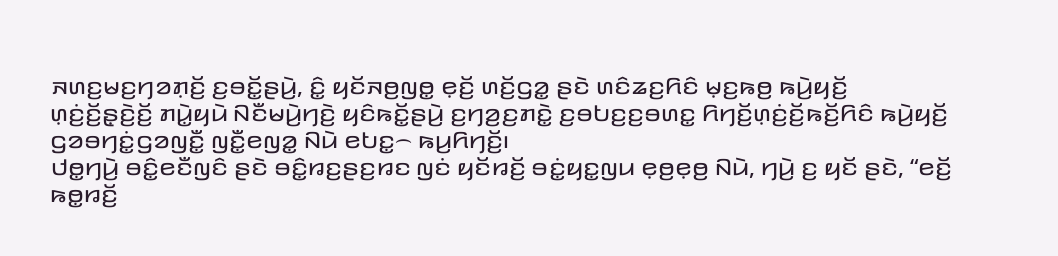ꤏꤛꤢ꤬ꤗꤢ꤬ꤚꤤꤊ꤫ꤢꤩ꤬ ꤢ꤬ꤋꤢꤩ꤭ꤔꤣꤧ꤬, ꤢꤨ꤭ ꤟꤢꤩꤏꤥ꤬ꤜꤥ꤭ ꤕ꤫ꤢꤩ꤬ ꤛꤢꤩ꤬ꤞꤤ꤭ ꤔꤢꤧ ꤛꤢꤨꤘꤢ꤬ꤖꤢꤨ ꤗ꤫ꤢ꤬ꤒꤥ꤬ ꤒꤣꤧ꤬ꤟꤢꤩ꤬ ꤛ꤫ꤢꤦ꤬ꤢꤩ꤬ꤔ꤫ꤢꤧ꤬ꤢꤩ꤬ ꤊꤣꤧ꤭ꤟꤣꤧ ꤡꤢꤪꤗꤣꤧ꤬ꤚꤢꤧ꤬ ꤟꤢꤨꤒꤢꤩ꤭ꤔꤣꤧ꤬ ꤢ꤬ꤚꤤ꤬ꤢ꤬ꤊꤢꤧ꤭ ꤢ꤬ꤋꤝꤢ꤬ꤢ꤬ꤋꤛꤢ꤭ ꤖꤚꤢꤩ꤬ꤛ꤫ꤢꤦ꤬ꤢꤩ꤬ꤒꤢꤩ꤬ꤖꤢꤨ ꤒꤣꤧ꤬ꤟꤢꤩ꤬ ꤞꤤꤋꤚꤢꤦ꤭ꤞꤤꤜꤢꤪ꤭ ꤜꤢꤪ꤭ꤕꤜꤤ꤭ ꤡꤣꤧ ꤕꤝꤢ꤭꤮ ꤒꤣ꤬ꤖꤚꤢꤩ꤬꤯
ꤓꤥ꤭ꤚꤣꤧ꤬ ꤋꤢꤨ꤭ꤕꤢꤪꤜꤢꤨ ꤔꤢꤧ ꤋꤢꤨ꤭ꤙꤢ꤬ꤔꤢ꤬ꤙꤢ ꤜꤢꤦ ꤟꤢꤩꤙꤢꤩ꤬ ꤋꤢꤦ꤭ꤟꤢ꤭ꤜꤣ ꤕ꤫ꤥ꤬ꤕ꤫ꤥ꤬ ꤡꤣꤧ, ꤚꤣꤧ꤬ ꤢ꤬ ꤟꤢꤩ ꤔꤢꤧ, “ꤕꤢꤩ꤬ ꤒꤥ꤭ꤙꤢꤩ꤬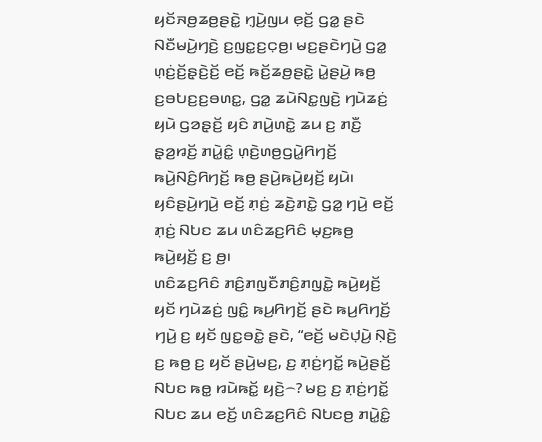ꤟꤢꤩꤏꤥ꤬ꤘꤥ꤬ꤔꤢꤧ꤭ ꤚ꤫ꤣꤧ꤬ꤜꤣ ꤕ꤫ꤢꤩ꤬ ꤞꤤ꤭ ꤔꤢꤧ ꤡꤢꤪꤗꤣꤧ꤬ꤚꤢꤧ꤬ ꤢ꤬ꤜꤢ꤭ꤢ꤬ꤍ꤫ꤥ꤬꤯ ꤗꤢ꤬ꤔꤢꤧꤚꤣꤧ꤬ ꤞꤤ꤭ ꤛ꤫ꤢꤦ꤬ꤢꤩ꤬ꤔ꤫ꤢꤧ꤬ꤢꤩ꤬ ꤕꤢꤩ꤬ ꤒꤢꤩ꤬ꤘꤥ꤬ꤔꤢꤧ꤭ ꤣꤧ꤭ꤔꤣꤧ꤬ ꤒꤥ꤬ ꤢ꤬ꤋꤝꤢ꤬ꤢ꤬ꤋꤛꤢ꤭, ꤞꤤ꤭ ꤘꤣꤧꤡꤢ꤭ꤜꤢꤧ꤬ ꤚꤣꤧꤘꤢꤦ꤬ ꤟꤣꤧ ꤞꤤꤔ꤫ꤢꤩ꤬ ꤟꤢꤨ ꤊꤣꤧ꤬ꤛꤢꤧ꤭ ꤘꤣ ꤢ꤬ ꤊꤢꤪ꤬ ꤔ꤫ꤤ꤬ꤙꤢꤩ꤬ ꤊꤣꤧ꤭ꤢꤨ꤭ ꤛ꤫ꤢꤧ꤬ꤛꤥ꤬ꤞꤣꤧ꤭ꤖꤚꤢꤩ꤬ ꤒꤣꤧ꤬ꤡꤢꤨ꤬ꤖꤚꤢꤩ꤬ ꤒꤥ꤬ ꤔꤣꤧ꤬ꤒꤣꤧ꤬ꤟꤢꤩ꤬ ꤟꤣꤧ꤯ ꤟꤢꤨꤔꤣꤧ꤬ꤚꤣꤧ꤬ ꤕꤢꤩ꤬ ꤊ꤫ꤢꤦ꤬ ꤘꤢꤧ꤬ꤊꤢꤧ꤭ ꤞꤤ꤭ ꤚꤣꤧ꤬ ꤕꤢꤩ꤬ ꤊ꤫ꤢꤦ꤬ ꤡꤝꤢ ꤘꤣ ꤛꤢꤨꤘꤢ꤬ꤖꤢꤨ ꤗ꤫ꤢ꤬ꤒꤥ꤬ ꤒꤣꤧ꤬ꤟꤢꤩ꤬ ꤢ꤬ ꤥ꤬꤯
ꤛꤢꤨꤘꤢ꤬ꤖꤢꤨ ꤊꤢꤨ꤬ꤊꤜꤢꤪꤊꤢꤨ꤬ꤊꤜꤢꤧ꤭ ꤒꤣꤧ꤬ꤟꤢꤩ꤬ ꤟꤢꤩ ꤚꤣꤧꤘꤢꤦ꤬ ꤜꤢꤨ꤭ ꤒꤣ꤬ꤖꤚꤢꤩ꤬ ꤔꤢꤧ ꤒꤣ꤬ꤖꤚꤢꤩ꤬ ꤚꤣꤧ꤬ ꤢ꤬ ꤟꤢꤩ ꤜꤢ꤭ꤋꤢꤧ꤭ ꤔꤢꤧ, “ꤕꤢꤩ꤬ ꤗꤢꤧꤓ꤫ꤣꤧ꤬ ꤡ꤫ꤢꤧ꤬ ꤢ꤬ ꤒꤥ꤬ ꤢ꤬ ꤟꤢꤩ ꤔꤣꤧ꤬ꤗꤢ꤬, ꤢ꤬ ꤊ꤫ꤢꤦ꤬ꤚꤢꤩ꤭ ꤒꤣꤧ꤬ꤔꤢꤩ꤬ ꤡꤝꤢ ꤒꤥ꤭ ꤙꤣꤧꤒꤢꤩ꤭ ꤟꤢꤧ꤬꤮? ꤗꤢ꤬ ꤢ꤬ ꤊ꤫ꤢꤦ꤬ꤚꤢꤩ꤭ ꤡꤝꤢ ꤘꤣ ꤕꤢꤩ꤬ ꤛꤢꤨꤘꤢ꤬ꤖꤢꤨ ꤡꤝꤢꤥ꤬ ꤊꤣꤧ꤭ꤢꤨ꤭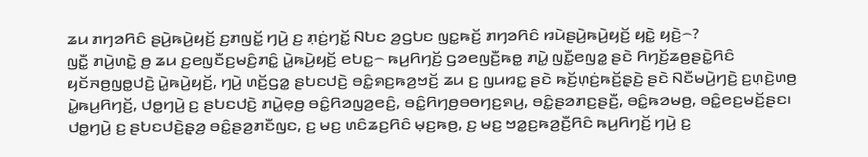ꤘꤣ ꤊꤚꤤꤖꤢꤨ ꤔꤣꤧ꤬ꤒꤣꤧ꤬ꤟꤢꤩ꤬ ꤢ꤬ꤊꤜꤢꤩ꤭ ꤚꤣꤧ꤬ ꤢ꤬ ꤊ꤫ꤢꤦ꤬ꤚꤢꤩ꤭ ꤡꤝꤢ ꤤ꤬ꤞꤝꤢ ꤜꤢ꤭ꤒꤢꤩ꤬ ꤊꤚꤤꤖꤢꤨ ꤙꤣꤧꤔꤣꤧ꤬ꤒꤣꤧ꤬ꤟꤢꤩ꤬ ꤟꤢꤧ꤭ ꤟꤢꤧ꤬꤮?
ꤜꤢꤪ꤭ ꤊꤣꤧ꤬ꤛꤢꤧ꤭ ꤥ꤬ ꤘꤣ ꤢ꤬ꤕꤜꤢꤪꤢ꤬ꤗꤢꤨ꤬ꤊꤢꤨ꤭ ꤣꤧ꤭ꤒꤣꤧ꤬ꤟꤢꤩ꤬ ꤕꤝꤢ꤭꤮ ꤒꤣ꤬ꤖꤚꤢꤩ꤬ ꤞꤤꤕꤜꤢꤪ꤬ꤒꤥ꤭ ꤊꤣꤧ꤭ ꤜꤢꤪ꤭ꤕꤜꤤ꤭ ꤔꤢꤧ ꤖꤚꤢꤩ꤬ꤘꤥ꤬ꤔꤢꤧ꤭ꤖꤢꤨ ꤟꤢꤩꤏꤥ꤬ꤜꤥ꤭ꤓꤢꤧ꤬ ꤣꤧ꤭ꤒꤣꤧ꤬ꤟꤢꤩ꤬, ꤚꤣꤧ꤬ ꤛꤢꤩ꤬ꤞꤤ꤭ ꤔꤝꤢꤓꤢꤧ꤬ ꤋꤢꤨ꤭ꤎꤢ꤬ꤒꤤ꤬ꤠꤢꤩ꤬ ꤘꤣ ꤢ꤬ ꤜꤣꤙꤢ꤭ ꤔꤢꤧ ꤒꤢꤩ꤬ꤛ꤫ꤢꤦ꤬ꤒꤢꤩ꤬ꤔ꤫ꤢꤧ꤬ ꤔꤢꤧ ꤡꤢꤪꤗꤣꤧ꤬ꤚꤢꤧ꤬ ꤢ꤬ꤛ꤫ꤢꤧ꤬ꤛꤥ꤬ ꤣꤧ꤭ꤒꤣ꤬ꤖꤚꤢꤩ꤬, ꤓꤥ꤭ꤚꤣꤧ꤬ ꤢ꤬ ꤔꤝꤢꤓꤢꤧ꤬ ꤊꤣꤧ꤭ꤕ꤫ꤥ꤬ ꤋꤢꤨ꤭ꤖꤤꤜꤤ꤬ꤕꤢꤨ꤬, ꤋꤢꤨ꤭ꤖꤚꤥ꤬ꤋꤥꤚꤢ꤬ꤎꤣ꤬, ꤋꤢꤨ꤭ꤔꤤꤊꤢ꤬ꤔꤢꤪ꤬, ꤋꤢꤨ꤭ꤒꤤꤗꤥ꤬, ꤋꤢꤨ꤭ꤕꤢ꤬ꤗꤢꤩ꤬ꤔꤢ꤯ ꤓꤥ꤭ꤚꤣꤧ꤬ ꤢ꤬ ꤔꤝꤢꤓꤢꤧ꤬ꤔ꤫ꤤ꤬ ꤋꤢꤨ꤭ꤔꤤ꤬ꤊꤢꤪꤜꤢ, ꤢ꤬ ꤗꤢ꤬ ꤛꤢꤨꤘꤢ꤬ꤖꤢꤨ ꤗ꤫ꤢ꤬ꤒꤥ꤬, ꤢ꤬ ꤗꤢ꤬ ꤠꤤ꤭ꤢ꤬ꤒꤤ꤬ꤢꤪ꤬ꤖꤢꤨ ꤒꤣ꤬ꤖꤚꤢꤩ꤬ ꤚꤣꤧ꤬ ꤢ꤬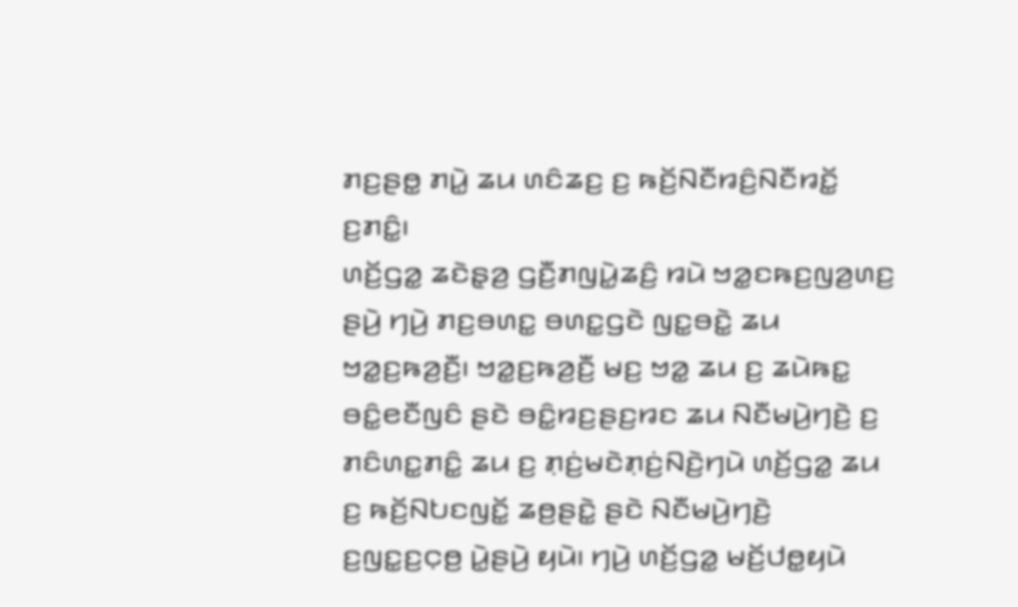ꤊꤢ꤬ꤔꤥ꤭ ꤊꤣꤧ꤭ ꤘꤣ ꤛꤢꤨꤘꤢ꤬ ꤢ꤬ ꤒꤢꤩ꤬ꤡꤢꤪꤙꤢꤨ꤬ꤡꤢꤪꤙꤢꤩ꤭ ꤢ꤬ꤊꤢꤨ꤭꤯
ꤛꤢꤩ꤬ꤞꤤ꤭ ꤘꤢꤧꤔ꤫ꤤ꤬ ꤞꤢꤪ꤬ꤊꤜꤣꤧ꤭ꤘꤢꤨ꤬ ꤙꤣꤧ ꤠꤤ꤭ꤢꤒꤢ꤬ꤜꤤ꤬ꤛꤢ꤬ ꤔꤣꤧ꤬ ꤚꤣꤧ꤬ ꤊꤢ꤬ꤋꤛꤢ꤭ ꤋꤛꤢ꤭ꤞꤢꤧ ꤜꤢ꤭ꤋꤢꤧ꤭ ꤘꤣ ꤠꤤ꤭ꤢ꤬ꤒꤤ꤬ꤢꤪ꤬꤯ ꤠꤤ꤭ꤢ꤬ꤒꤤ꤬ꤢꤪ꤬ ꤗꤢ꤬ ꤠꤤ꤭ ꤘꤣ ꤢ꤬ ꤘꤣꤧꤒꤢ꤭ ꤋꤢꤨ꤭ꤕꤢꤪꤜꤢꤨ ꤔꤢꤧ ꤋꤢꤨ꤭ꤙꤢ꤬ꤔꤢ꤬ꤙꤢ ꤘꤣ ꤡꤢꤪꤗꤣꤧ꤬ꤚꤢꤧ꤬ ꤢ꤬ ꤊꤢꤨꤛꤢ꤭ꤊꤢꤨ꤭ ꤘꤣ ꤢ꤬ ꤊ꤫ꤢꤦ꤬ꤗꤢꤧꤊ꤫ꤢꤦ꤬ꤡꤢꤧ꤬ꤚꤣꤧ ꤛꤢꤩ꤬ꤞꤤ꤭ ꤘꤣ ꤢ꤬ ꤒꤢꤩ꤬ꤡꤝꤢꤜꤢꤩ꤭ ꤘꤥ꤬ꤔꤢꤧ꤭ ꤔꤢꤧ ꤡꤢꤪꤗꤣꤧ꤬ꤚꤢꤧ꤬ ꤢ꤬ꤜꤢ꤭ꤢ꤬ꤍ꤫ꤥ꤬ ꤣꤧ꤭ꤔꤣꤧ꤬ ꤟꤣꤧ꤯ ꤚꤣꤧ꤬ ꤛꤢꤩ꤬ꤞꤤ꤭ ꤗꤢꤩ꤬ꤓꤥ꤭ꤟꤣꤧ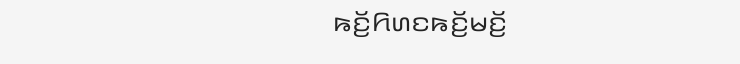ꤒꤢꤩ꤬ꤖꤛꤢꤒꤢꤩ꤬ꤗꤢꤩ꤬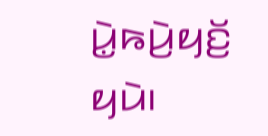ꤣꤧ꤭ꤒꤣꤧ꤬ꤟꤢꤩ꤬ ꤟꤣꤧ꤯